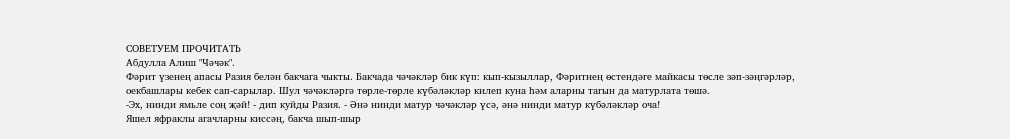СОВЕТУЕМ ПРОЧИТАТЬ
Абдулла Алиш "Чәчәк".
Фәрит үзенең апасы Разия белән бакчага чыкты. Бакчада чәчәкләр бик күп: кып-кызыллар, Фәритнең өстендәге майкасы төсле зәп-зәңгәрләр, оекбашлары кебек сап-сарылар. Шул чәчәкләргә төрле-төрле күбәләкләр килеп куна һәм аларны тагын да матурлата төшә.
-Эх, нинди ямьле соң җәй! - дип куйды Разия. - Әнә нинди матур чәчәкләр үсә, әнә нинди матур күбәләкләр оча!
Яшел яфраклы агачларны киссәң, бакча шып-шыр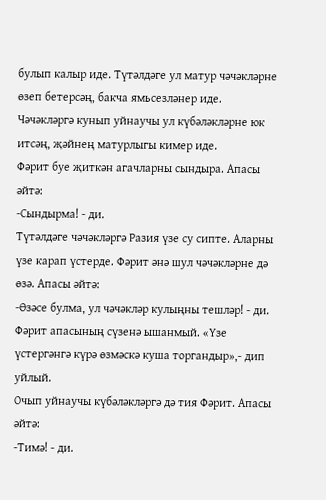булып калыр иде. Түтәлдәге ул матур чәчәкләрне өзеп бетерсәң, бакча ямьсезләнер иде. Чәчәкләргә кунып уйнаучы ул күбәләкләрне юк итсәң, җәйнең матурлыгы кимер иде.
Фәрит буе җиткән агачларны сындыра. Апасы әйтә:
-Сындырма! - ди.
Түтәлдәге чәчәкләргә Разия үзе су сипте. Аларны үзе карап үстерде. Фәрит әнә шул чәчәкләрне дә өзә. Апасы әйтә:
-Өзәсе булма, ул чәчәкләр кулыңны тешләр! - ди.
Фәрит апасының сүзенә ышанмый. «Үзе үстергәнгә күрә өзмәскә куша торгандыр»,- дип уйлый.
Очып уйнаучы күбәләкләргә дә тия Фәрит. Апасы әйтә:
-Тимә! - ди.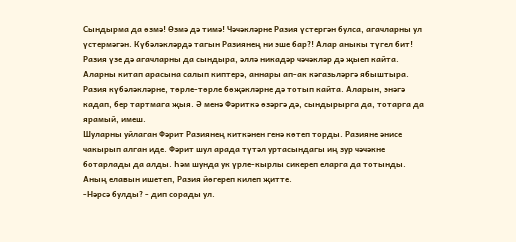Сындырма да өзмә! Өзмә дә тимә! Чәчәкләрне Разия үстергән булса, агачларны ул үстермәгән. Күбәләкләрдә тагын Разиянең ни эше бар?! Алар аныкы түгел бит! Разия үзе дә агачларны да сындыра, әллә никадәр чәчәкләр дә җыеп кайта. Аларны китап арасына салып киптерә, аннары ап-ак кәгазьләргә ябыштыра. Разия күбәләкләрне, төрле-төрле бөҗәкләрне дә тотып кайта. Аларын, энәгә кадап, бер тартмага җыя. Ә менә Фәриткә өзәргә дә, сындырырга да, тотарга да ярамый, имеш.
Шуларны уйлаган Фәрит Разиянең киткәнен генә көтеп торды. Разияне әнисе чакырып алган иде. Фәрит шул арада түтәл уртасындагы иң зур чәчәкне ботарлады да алды. Һәм шунда ук үрле-кырлы сикереп еларга да тотынды. Аның елавын ишетеп, Разия йөгереп килеп җитте.
-Нәрсә булды? - дип сорады ул.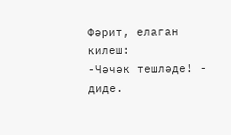Фәрит, елаган килеш:
-Чәчәк тешләде! - диде.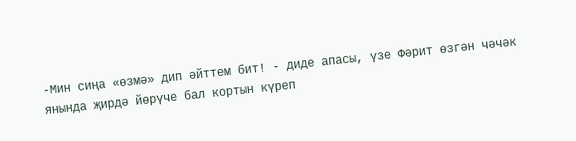-Мин сиңа «өзмә» дип әйттем бит! - диде апасы, үзе Фәрит өзгән чәчәк янында җирдә йөрүче бал кортын күреп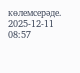көлемсерәде.
2025-12-11 08:57